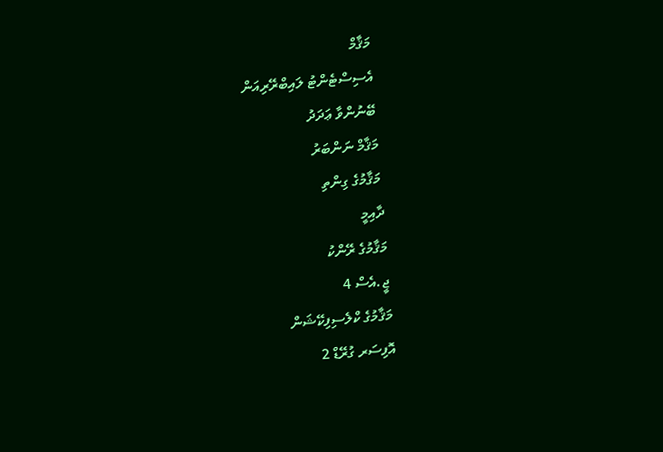މަޤާމް
އެސިސްޓެންޓު ލައިބްރޭރިއަން
ބޭނުންވާ ޢަދަދު
މަޤާމް ނަންބަރު
މަޤާމުގެ ގިންތި
ދާއިމީ
މަޤާމުގެ ރޭންކު
ޖީ.އެސް 4
މަޤާމުގެ ކްލެސިފިކޭޝަން
އޮފިސަރ ގުރޭޑް 2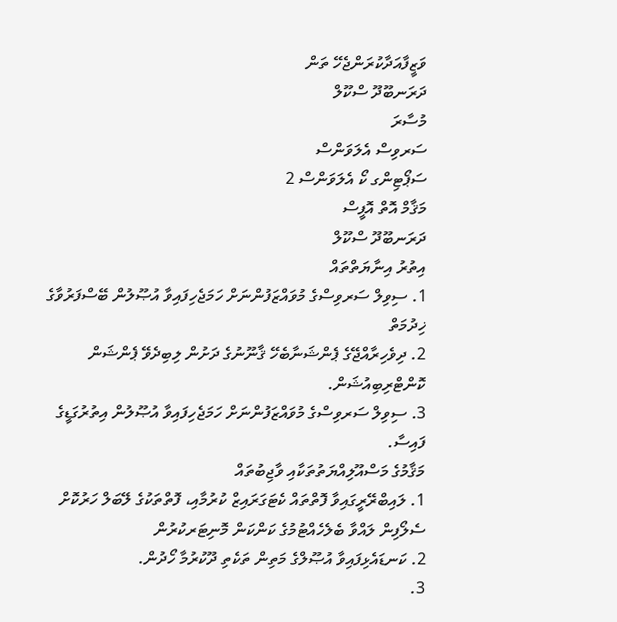ވަޒީފާއަދާކުރަންޖެހޭ ތަން
ދަރަނބޫދޫ ސްކޫލް
މުސާރަ
ސަރވިސް އެލަވަންސް
ސަޕޯޓިންގ ކޯ އެލަވަންސް 2
މަޤާމް އޮތް އޮފީސް
ދަރަނބޫދޫ ސްކޫލް
އިތުރު އިނާޔަތްތައް
1. ސިވިލް ސަރވިސްގެ މުވައްޒަފުންނަށް ހަމަޖެހިފައިވާ އުޞޫލުން ބޭސްފަރުވާގެ ޚިދުމަތް
2. ދިވެހިރާއްޖޭގެ ޕެންޝަނާބެހޭ ޤާނޫނުގެ ދަށުން ލިބިދެވޭ ޕެންޝަން ކޮންޓްރިބިއުޝަން.
3. ސިވިލް ސަރވިސްގެ މުވައްޒަފުންނަށް ހަމަޖެހިފައިވާ އުޞޫލުން އިތުރުގަޑީގެ ފައިސާ.
މަޤާމުގެ މަސްއޫލިއްޔަތުތަކާއި ވާޖިބުތައް
1. ލައިބްރޭރީގައިވާ ފޮތްތައް ކެޓަގަރައިޒް ކުރުމާއި، ފޮތްތަކުގެ ލޭބަލް ހަރުކޮށް ސެލޯފިން ލައްވާ ބެލެހެއްޓުމުގެ ކަންކަން މޮނިޓަރކުރުން
2. ކަނޑައެޅިފައިވާ އުޞޫލްގެ މަތިން ތަކެތި ދޫކުރުމާ ހޯދުން.
3.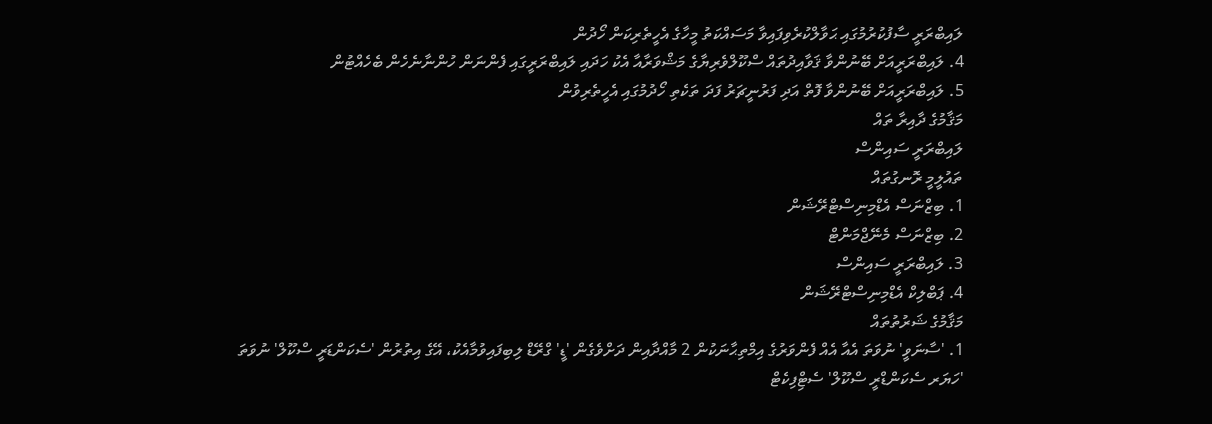ލައިބްރަރީ ސާފުކުރުމުގައި ޙަވާލްކުރެވިފައިވާ މަސައްކަތު މީހާގެ އެހީތެރިކަން ހޯދުން
4. ލައިބްރަރީއަށް ބޭނުންވާ ޤަވާއިދުތައް ސްކޫލްވެރިޔާގެ މަޝްވަރާއާ އެކު ހަދައި ލައިބްރަރީގައި ފެންނަން ހުންނާނެހެން ބެހެއްޓުން
5. ލައިބްރަރީއަށް ބޭނުންވާ ފޮތް އަދި ފަރުނީޗަރު ފަދަ ތަކެތި ހޯދުމުގައި އެހީތެރިވުން
މަޤާމުގެ ދާއިރާ ތައް
ލައިބްރަރީ ސައިންސް
ތައުލީމީ ރޮނގުތައް
1. ބިޒްނަސް އެޑްމިނިސްޓްރޭޝަން
2. ބިޒްނަސް މެނޭޖްމަންޓް
3. ލައިބްރަރީ ސައިންސް
4. ޕަބްލިކް އެޑްމިނިސްޓްރޭޝަން
މަޤާމުގެ ޝަރުތުތައް
1. 'ސާނަވީ' ނުވަތަ އެއާ އެއް ފެންވަރުގެ އިމްތިޙާނަކުން 2 މާއްދާއިން ދަށްވެގެން 'ޑީ' ގްރޭޑް ލިބިފައިވުމާއެކު، އޭގެ އިތުރުން 'ސެކަންޑަރީ ސްކޫލް' ނުވަތަ 'ހަޔަރ ސެކަންޑްރީ ސްކޫލް' ސެޓްިފިކެޓް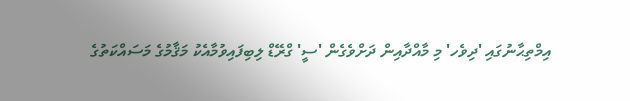އިމްތިޙާނުގައި 'ދިވެހ' މި މާއްދާއިން ދަށްވެގެން 'ސީ' ގްރޭޑް ލިބިފައިވުމާއެކު މަޤާމުގެ މަސައްކަތުގެ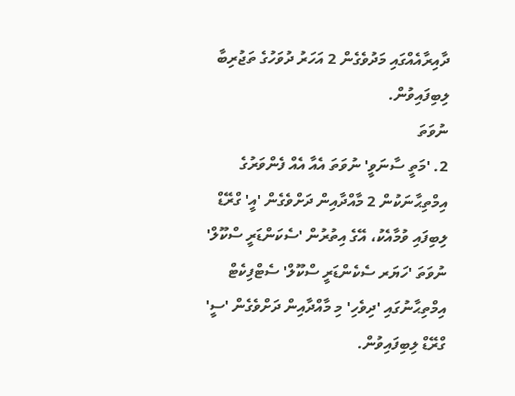ދާއިރާއެއްގައި މަދުވެގެން 2 އަހަރު ދުވަހުގެ ތަޖުރިބާ ލިބިފައިވުން.
ނުވަތަ
2. 'މަތީ ސާނަވީ' ނުވަތަ އެއާ އެއް ފެންވަރުގެ އިމްތިޙާނަކުން 2 މާއްދާއިން ދަށްވެގެން 'އީ' ގްރޭޑް ލިބިފައި ވުމާއެކު، އޭގެ އިތުރުން 'ސެކަންޑަރީ ސްކޫލް' ނުވަތަ 'ހަޔަރ ސެކެންޑަރީ ސްކޫލް' ސެޓްފިކެޓް އިމްތިޙާނުގައި 'ދިވެހި' މި މާއްދާއިން ދަށްވެގެން 'ސީ' ގްރޭޑް ލިބިފައިވުން.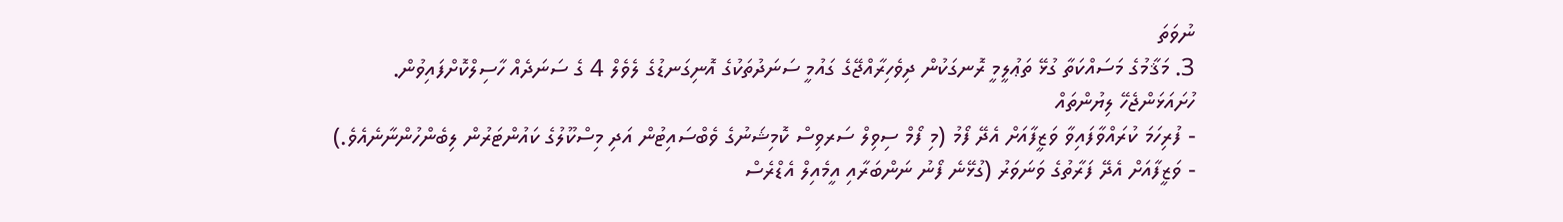ނުވަތަ
3. މަޤާމުގެ މަސައްކަތާ ގުޅޭ ތަޢުލީމީ ރޮނގަކުން ދިވެހިރާއްޖޭގެ ގައުމީ ސަނަދުތަކުގެ އޮނިގަނޑުގެ ލެވެލް 4 ގެ ސަނަދެއް ހާސިލްކޮށްފައިވުން.
ހުށައަޅަންޖެހޭ ލިޔުންތައް
- ފުރިހަމަ ކުރައްވާފައިވާ ވަޒީފާއަށް އެދޭ ފޯމު (މި ފޯމް ސިވިލް ސަރވިސް ކޮމިޝަނުގެ ވެބްސައިޓުން އަދި މިސްކޫލުގެ ކައުންޓަރުން ލިބެންހުންނާނެއެވެ.)
- ވަޒީފާއަށް އެދޭ ފަރާތުގެ ވަނަވަރު (ގުޅޭނެ ފޯނު ނަންބަރާއި އީމެއިލް އެޑްރެސް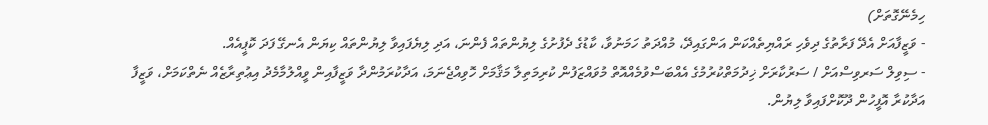ހިމެނޭގޮތަށް)
- ވަޒީފާއަށް އެދޭ ފަރާތުގެ ދިވެހި ރައްޔިތެއްކަން އަންގައިދޭ، މުއްދަތު ހަމަނުވާ، ކާޑުގެ ދެފުށުގެ ލިޔުންތައް ފެންނަ، އަދި ލިޔެފައިވާ ލިޔުންތައް ކިޔަން އެނގޭ ފަދަ ކޮޕީއެއް.
- ސިވިލް ސަރވިސްއަށް / ސަރުކާރަށް ޚިދުމަތްކުރުމުގެ އެއްބަސްވުމެއްއޮތް މުވައްޒަފުން ކުރިމަތިލާ މަޤާމަށް ހޮވިއްޖެނަމަ، އަދާކުރަމުންދާ ވަޒީފާއިން ވީއްލުމާމެދު އިޢުތިރާޒެއް ނެތްކަމަށް، ވަޒީފާ އަދާކުރާ އޮފީހުން ދޫކޮށްފައިވާ ލިޔުން.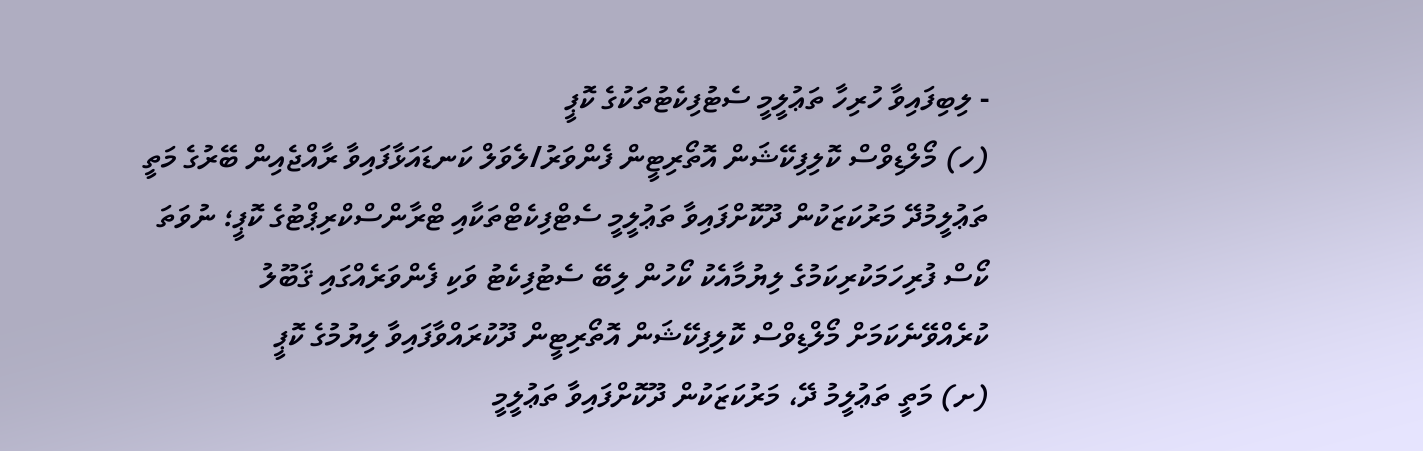- ލިބިފައިވާ ހުރިހާ ތަޢުލީމީ ސެޓުފިކެޓުތަކުގެ ކޮޕީ
(ހ) މޯލްޑިވްސް ކޮލިފިކޭޝަން އޮތޯރިޓީން ފެންވަރު/ލެވަލް ކަނޑައަޅާފައިވާ ރާއްޖެއިން ބޭރުގެ މަތީ ތަޢުލީމުދޭ މަރުކަޒަކުން ދޫކޮށްފައިވާ ތަޢުލީމީ ސެޓްފިކެޓްތަކާއި ޓްރާންސްކްރިޕްޓުގެ ކޮޕީ؛ ނުވަތަ ކޯސް ފުރިހަމަކުރިކަމުގެ ލިޔުމާއެކު ކޯހުން ލިބޭ ސެޓުފިކެޓު ވަކި ފެންވަރެއްގައި ޤަބޫލު ކުރެއްވޭނެކަމަށް މޯލްޑިވްސް ކޮލިފިކޭޝަން އޮތޯރިޓީން ދޫކުރައްވާފައިވާ ލިޔުމުގެ ކޮޕީ
(ށ) މަތީ ތަޢުލީމު ދޭ، މަރުކަޒަކުން ދޫކޮށްފައިވާ ތަޢުލީމީ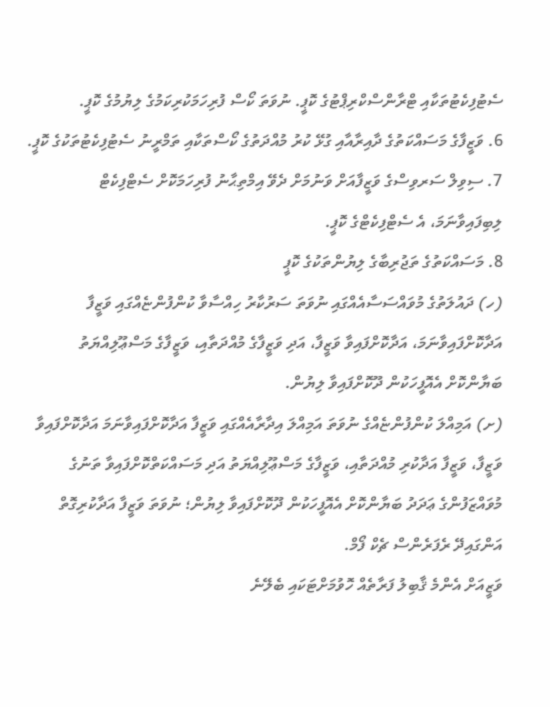ސެޓުފިކެޓުތަކާއި ޓްރާންސްކްރިޕްޓުގެ ކޮޕީ. ނުވަތަ ކޯސް ފުރިހަމަކުރިކަމުގެ ލިޔުމުގެ ކޮޕީ.
6. ވަޒީފާގެ މަސައްކަތުގެ ދާއިރާއާއި ގުޅޭ ކުރު މުއްދަތުގެ ކޯސްތަކާއި ތަމްރީނު ސެޓުފިކެޓުތަކުގެ ކޮޕީ.
7. ސިވިލް ސަރވިސްގެ ވަޒީފާއަށް ވަނުމަށް ދެވޭ އިމްތިޙާނު ފުރިހަމަކޮށް ސެޓްފިކެޓް ލިބިފައިވާނަމަ، އެ ސެޓްފިކެޓްގެ ކޮޕީ.
8. މަސައްކަތުގެ ތަޖުރިބާގެ ލިޔުންތަކުގެ ކޮޕީ
(ހ) ދައުލަތުގެ މުވައްސަސާއެއްގައި ނުވަތަ ސަރުކާރު ހިއްސާވާ ކުންފުންޏެއްގައި ވަޒީފާ އަދާކޮށްފައިވާނަމަ، އަދާކޮށްފައިވާ ވަޒީފާ، އަދި ވަޒީފާގެ މުއްދަތާއި، ވަޒީފާގެ މަސްޢޫލިއްޔަތު ބަޔާންކޮށް އެއޮފީހަކުން ދޫކޮށްފައިވާ ލިޔުން.
(ށ) އަމިއްލަ ކުންފުންޏެއްގެ ނުވަތަ އަމިއްލަ އިދާރާއެއްގައި ވަޒީފާ އަދާކޮށްފައިވާނަމަ އަދާކޮށްފައިވާ ވަޒީފާ، ވަޒީފާ އަދާކުރި މުއްދަތާއި، ވަޒީފާގެ މަސްޢޫލިއްޔަތު އަދި މަސައްކަތްކޮށްފައިވާ ތަނުގެ މުވައްޒަފުންގެ ޢަދަދު ބަޔާންކޮށް އެއޮފީހަކުން ދޫކޮށްފައިވާ ލިޔުން؛ ނުވަތަ ވަޒީފާ އަދާކުރިގޮތް އަންގައިދޭ ރެފަރެންސް ޗެކް ފޯމް.
ވަޒީއަށް އެންމެ ޤާބިލު ފަރާތެއް ހޮވުމަށްޓަކައި ބެލޭނެ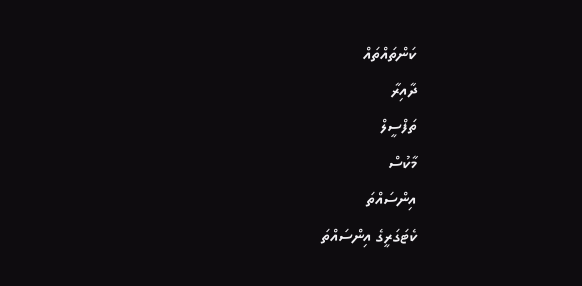ކަންތައްތައް
ދާއިރާ
ތަފްސީލް
މާކުސް
އިންސައްތަ
ކެޓަގަރީގެ އިންސައްތަ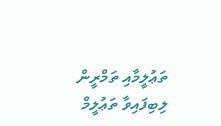ތަޢުލީމާއި ތަމްރީން
ލިބިފައިވާ ތަޢުލީމް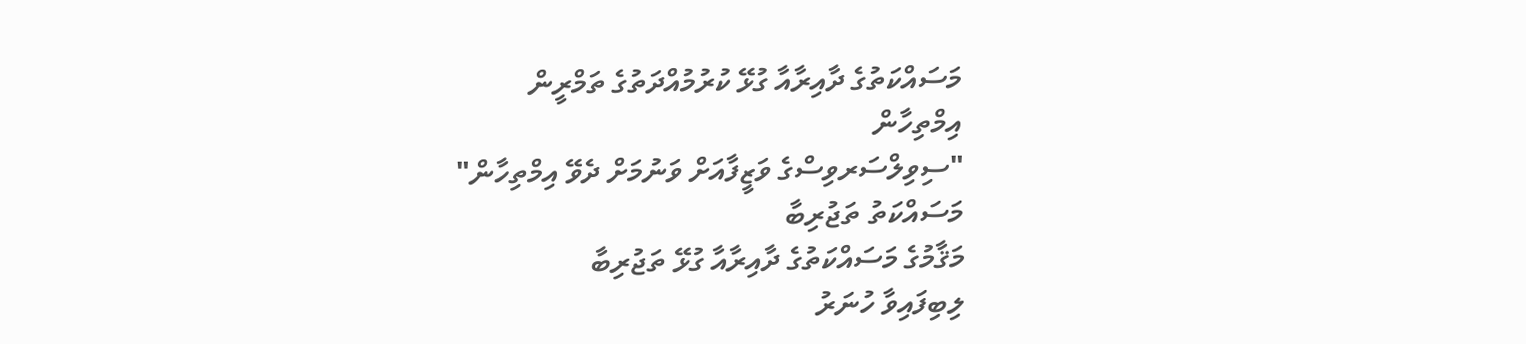މަސައްކަތުގެ ދާއިރާއާ ގުޅޭ ކުރުމުއްދަތުގެ ތަމްރީން
އިމްތިހާން
"ސިވިލްސަރވިސްގެ ވަޒީފާއަށް ވަނުމަށް ދެވޭ އިމްތިހާން"
މަސައްކަތު ތަޖުރިބާ
މަޤާމުގެ މަސައްކަތުގެ ދާއިރާއާ ގުޅޭ ތަޖުރިބާ
ލިބިފައިވާ ހުނަރު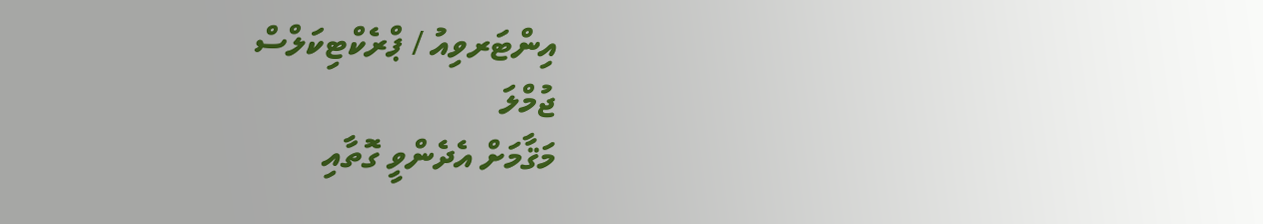އިންޓަރވިއު / ޕްރެކްޓިކަލްސް
ޖުމްލަ
މަޤާމަށް އެދެންވީ ގޮތާއި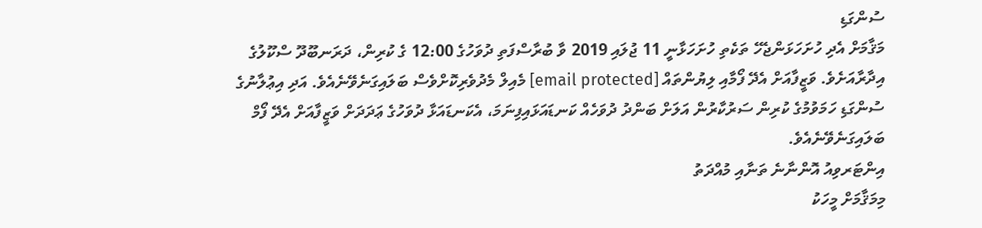ސުންގަޑި
މަޤާމަށް އެދި ހުށަހަޅަންޖެހޭ ތަކެތި ހުށަހަޅާނީ 11 ޖުލައި 2019 ވާ ބުރާސްފަތި ދުވަހުގެ 12:00 ގެ ކުރިން، ދަރަނބޫދޫ ސްކޫލުގެ އިދާރާއަށެވެ. ވަޒީފާއަށް އެދޭ ފޯމާއި ލިޔުންތައް [email protected] މެއިލް މެދުވެރިކޮށްވެސް ބަލައިގަނެވޭނެއެވެ. އަދި އިޢުލާނުގެ ސުންގަޑި ހަމަވުމުގެ ކުރިން ސަރުކާރުން އަލަށް ބަންދު ދުވަހެއް ކަނޑައަޅައިފިނަމަ، އެކަނޑައަޅާ ދުވަހުގެ ޢަދަދަށް ވަޒީފާއަށް އެދޭ ފޯމް ބަލައިގަނެވޭނެއެވެ.
އިންޓަރވިއު އޮންނާނެ ތަނާއި މުއްދަތު
މިމަޤާމަށް މީހަކު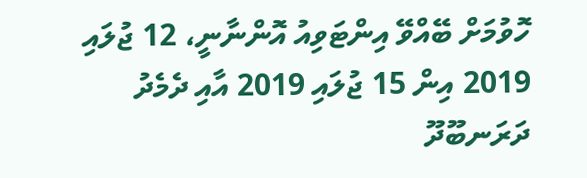ހޮވުމަށް ބޭއްވޭ އިންޓަވިއު އޮންނާނީ، 12 ޖުލައި 2019 އިން 15 ޖުލައި 2019 އާއި ދެމެދު ދަރަނބޫދޫ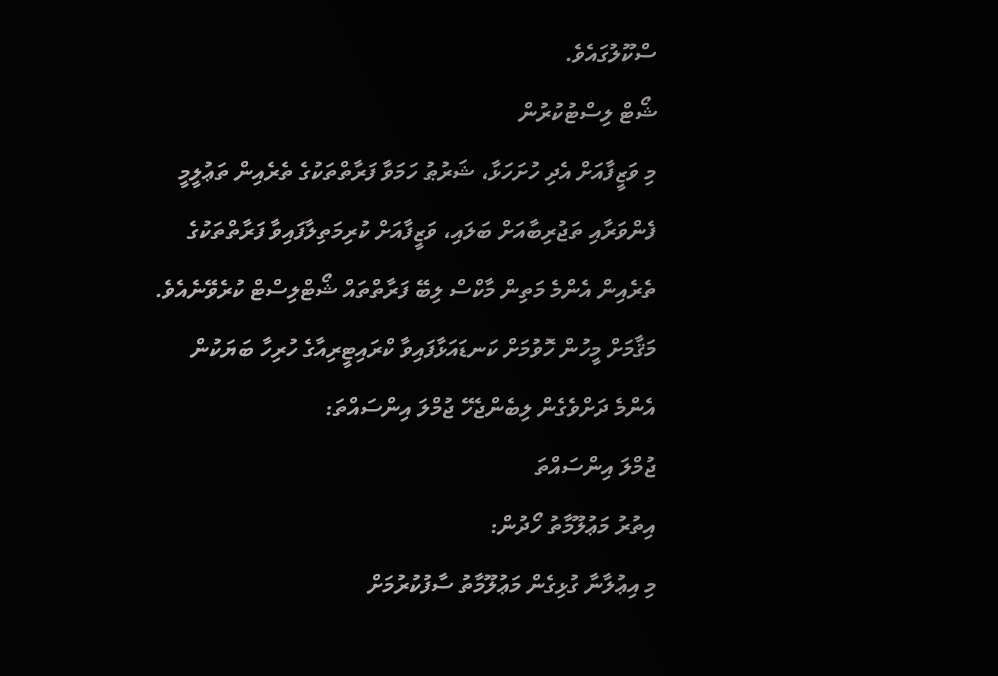ސްކޫލުގައެވެ.
ޝޯޓް ލިސްޓުކުރުން
މި ވަޒީފާއަށް އެދި ހުށަހަޅާ، ޝަރުޠު ހަމަވާ ފަރާތްތަކުގެ ތެރެއިން ތަޢުލީމީ ފެންވަރާއި ތަޖުރިބާއަށް ބަލައި، ވަޒީފާއަށް ކުރިމަތިލާފައިވާ ފަރާތްތަކުގެ ތެރެއިން އެންމެ މަތިން މާކްސް ލިބޭ ފަރާތްތައް ޝޯޓްލިސްޓް ކުރެވޭނެއެވެ.
މަޤާމަށް މީހުން ހޮވުމަށް ކަނޑައަޅާފައިވާ ކްރައިޓީރިއާގެ ހުރިހާ ބަޔަކުން އެންމެ ދަށްވެގެން ލިބެންޖެހޭ ޖުމްލަ އިންސައްތަ:
ޖުމްލަ އިންސައްތަ
އިތުރު މަޢުލޫމާތު ހޯދުން:
މި އިޢުލާނާ ގުޅިގެން މަޢުލޫމާތު ސާފުކުރުމަށް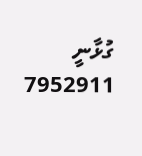ގުޅާނީ 7952911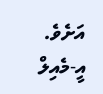އަށެވެ. އީ-މެއިލް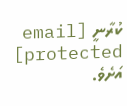ކުރާނީ [email protected] އަށެވެ.